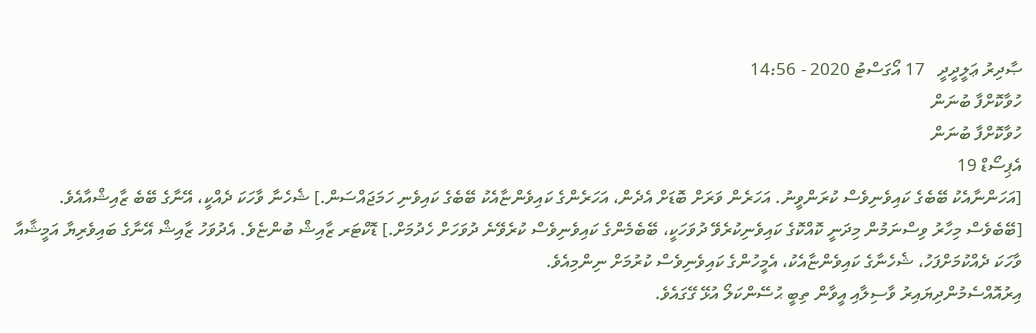ޞާދިރު ޢަލީދީދީ   17 އޯގަސްޓު 2020 - 14:56
ހުވާކޮށްފާ ބުނަން
ހުވާކޮށްފާ ބުނަން
އެޕިސޯޑް 19
[އަހަންނާއެކު ބޭބެގެ ކައިވެނިވެސް ކުރަންވީނު. އަހަރެން ވަރަށް ބޮޑަށް އެދެން، އަހަރެންގެ ކައިވެންޏާއެކު ބޭބެގެ ކައިވެނި ހަމަޖައްސަން.] ޝެހެނާ ވާހަކަ ދެއްކީ، އޭނާގެ ބޭބެ ޒާއިޝްއާއެވެ.
[ބޭބެވެސް މިހާރު ވިސްނަމުން މިދަނީ ކޮއްކޮގެ ކައިވެނިކުރެވޭ ދުވަހަކީ، ބޭބެމެންގެ ކައިވެނިވެސް ކުރެވޭނެ ދުވަހަށް ހެދުމަށް.] ޑޮކްޓަރ ޒާއިޝް ބުންޏެވެ. އެދުވަހު ޒާއިޝް އޭނާގެ ބައިވެރިޔާ އަމީޝާއާ ވާހަކަ ދެއްކުމަށްފަހު، ޝެހެނާގެ ކައިވެންޏާއެކު، އެމީހުންގެ ކައިވެނިވެސް ކުރުމަށް ނިންމިއެވެ.
އިރުއޮއްސެމުންދިޔައިރު ވާސިލާއި އީވާން ތިބީ ޙުސޭންކަލޯ އުޅޭ ގޭގައެވެ.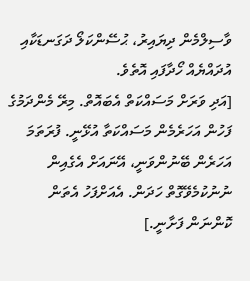ވާސިލްމެން ދިޔައިރު، ޙުސޭންކަލޯ ދަގަނޑަކާއި އުދައްޔެއް ހޯދާފައި އޮތެވެ.
[އަދި ވަރަށް މަސައްކަތް އެބައޮތް. މިރޭ މެންދަމުގެ ފަހުން އަހަރެމެން މަސައްކަތާ އުޅޭނީ. ފުރަތަމަ އަހަރެން ބޭނުންވަނީ، އޭނައަށް އެގެއިން ނުނުކުމެވޭގޮތް ހަދަން. އެއަށްފަހު އެތަން ކޮންނަން ފަށާނީ.]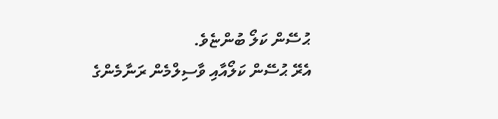ޙުސޭން ކަލޯ ބުންޏެވެ.
އެރޭ ޙުސޭން ކަލޯއާއި ވާސިލްމެން ރަނާމެންގެ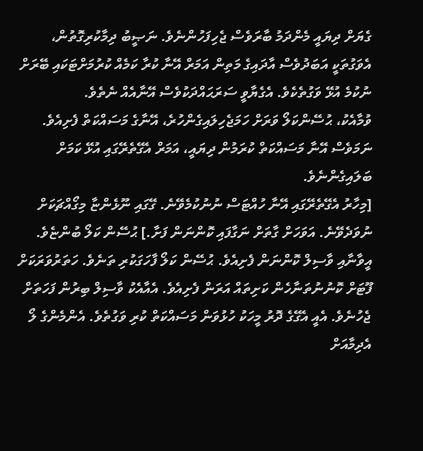ގެޔަށް ދިޔައީ މެންދަމު ބާރަވެސް ޖެހިފަހުންނެވެ. ނަޞީބު ދިމާކުރިގޮތުން، އެވަގުތަކީ އަބަދުވެސް އާދައިގެ މަތިން އަމަރް އޭނާ ކުރާ ކަމެއް ކުރުމަށްޓަކައި ބޭރަށް ނުކުމެ އުޅޭ ވަގުތެކެވެ. އެގެޔާވީ ސަރަޙައްދަކުވެސް އޭނާއެއް ނެތެވެ.
ވުމާއެކު، ޙުސޭންކަލޯ ވަރަށް ހަމަޖެހިލައިގެންހުރެ، އޭނާގެ މަސައްކަތް ފެށިއެވެ. ނަމަވެސް އޭނާ މަސައްކަތް ކުރަމުން ދިޔައީ، އަމަރް އެގޭތެރޭގައި އުޅޭ ކަމަށް ބަލައިގެންނެވެ.
[މިހާރު އެގޭތެރޭގައި އޭނާ ހުއްޓަސް ނުނުކުމެވޭނެ. ގޭގައި ނޫޅެންޏާ މިގޯއްޗަކަށް ނުވަދެވޭނެ. އަވަހަށް ގާތަށް ނަގާފައި ކޮންނަން ފަށާ.] ޙުސޭން ކަލޯ ބުންޏެވެ.
އީވާނާއި ވާސިލް ކޮންނަން ފެށިއެވެ. ޙުސޭން ކަލޯ ފާހަގަކުރި ތަނެވެ. ހަތަރުވަރަކަށް ފޫޓަށް ކޮނުނުތަނާހެން ކަށިތައް އަރަން ފެށިއެވެ. އެއާއެކު ވާސިލް ބިރުން ފަހަތަށް ޖެހުނެވެ. އެއީ އެގޭގެ ދޮރު މީހަކު ހުޅުވަން މަސައްކަތް ކުރި ވަގުތެވެ. އެންމެންގެ ލޯ އެދިމާއަށް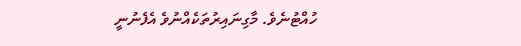ހުއްޓުނެވެ. މާގިނައިރުތަކެއްނުވެ އެފެނުނީ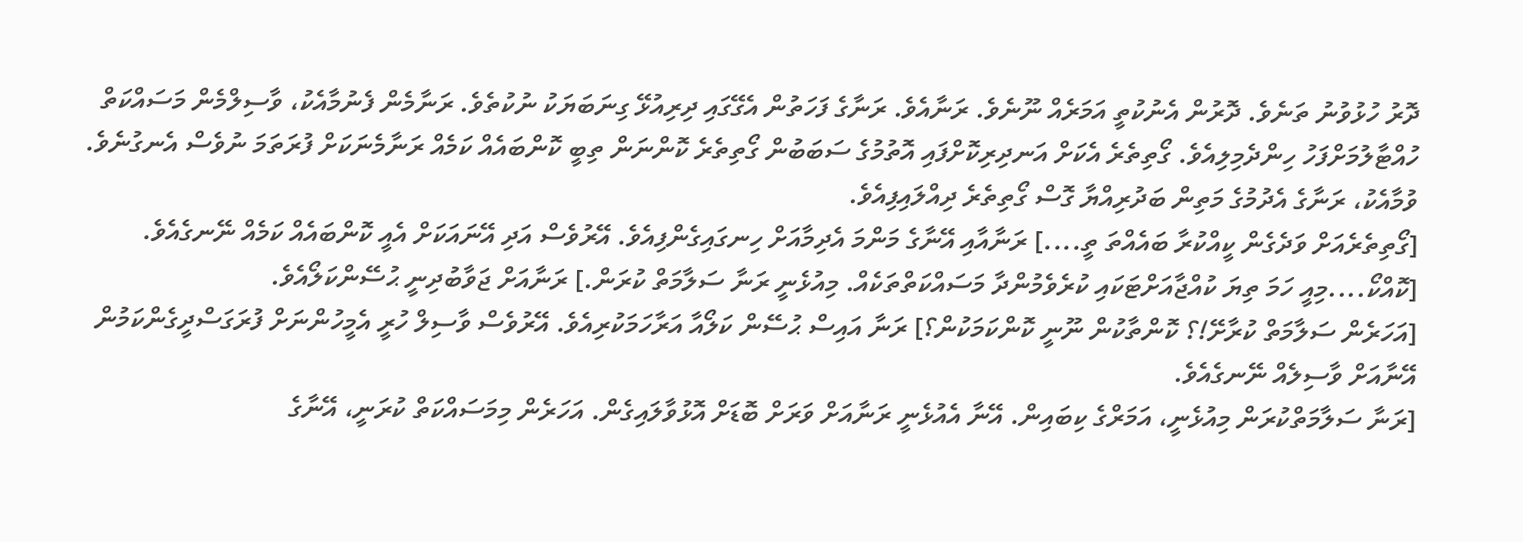ދޮރު ހުޅުވުނު ތަނެވެ. ދޮރުން އެނުކުތީ އަމަރެއް ނޫނެވެ. ރަނާއެވެ. ރަނާގެ ފަހަތުން އެގޭގައި ދިރިއުޅޭ ގިނަބަޔަކު ނުކުތެވެ. ރަނާމެން ފެނުމާއެކު، ވާސިލްމެން މަސައްކަތް ހުއްޓާލުމަށްފަހު ހިންދެމިލިއެވެ. ގޯތިތެރެ އެކަށް އަނދިރިކޮށްފައި އޮތުމުގެ ސަބަބުން ގޯތިތެރެ ކޮންނަން ތިބީ ކޮންބައެއް ކަމެއް ރަނާމެނަކަށް ފުރަތަމަ ނުވެސް އެނގުނެވެ. ވުމާއެކު، ރަނާގެ އެދުމުގެ މަތިން ބަދުރިއްޔާ ގޮސް ގޯތިތެރެ ދިއްލައިފިއެވެ.
[ގޯތިތެރެއަށް ވަދެގެން ކީއްކުރާ ބައެއްތަ ތީ....] ރަނާއާއި އޭނާގެ މަންމަ އެދިމާއަށް ހިނގައިގެންފިއެވެ. އޭރުވެސް އަދި އޭނައަކަށް އެއީ ކޮންބައެއް ކަމެއް ނޭނގެއެވެ.
[ކޮއްކޯ....މިއީ ހަމަ ތިޔަ ކުއްޖާއަށްޓަކައި ކުރެވެމުންދާ މަސައްކަތްތަކެއް. މިއުޅެނީ ރަނާ ސަލާމަތް ކުރަން.] ރަނާއަށް ޖަވާބުދިނީ ޙުސޭންކަލޯއެވެ.
[އަހަރެން ސަލާމަތް ކުރާށޭ!؟ ކޮންތާކުން ނޫނީ ކޮންކަމަކުން؟] ރަނާ އައިސް ޙުސޭން ކަލޯއާ އަރާހަމަކުރިއެވެ. އޭރުވެސް ވާސިލް ހުރީ އެމީހުންނަށް ފުރަގަސްދީގެންކަމުން އޭނާއަށް ވާސިލެއް ނޭނގެއެވެ.
[ރަނާ ސަލާމަތްކުރަން މިއުޅެނީ، އަމަރްގެ ކިބައިން. އޭނާ އެއުޅެނީ ރަނާއަށް ވަރަށް ބޮޑަށް އޮޅުވާލައިގެން. އަހަރެން މިމަސައްކަތް ކުރަނީ، އޭނާގެ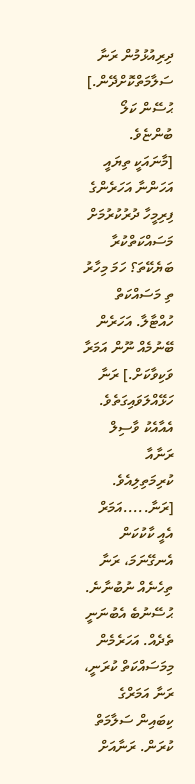ދިރިއުޅުމުން ރަނާ ސަލާމަތްކޮށްދޭން.] ޙުސޭން ކަލޯ ބުންޏެވެ.
[މާނައަކީ ތިޔައީ އަހަންނާ އަހަރެންގެ ފިރިމީހާ ދުރުކުރުމަށް މަސައްކަތްކުރާ ބަޔެކޭތަ؟ ހަމަ މިހާރު ތި މަސައްކަތް ހުއްޓާލާ. އަހަރެން ބޭނުމެއް ނޫން އަމަރާ ވަކިވާކަށް.] ރަނާ ހަޅޭއްލަވައިގަތެވެ. އެއާއެކު ވާސިލް ރަނާއާ ކުރިމަތިލިއެވެ.
[ރަނާ.....އަމަރް އެއީ ކާކުކަން އެނގޭނަމަ، ރަނާ ތިހެނެއް ނުބުނާނެ. ޙުސޭނުބެ އެބުނަނީ ތެދެއް. އަހަރެމެން މިމަސައްކަތް ކުރަނީ، ރަނާ އަމަރްގެ ކިބައިން ސަލާމަތް ކުރަން. ރަނާއަށް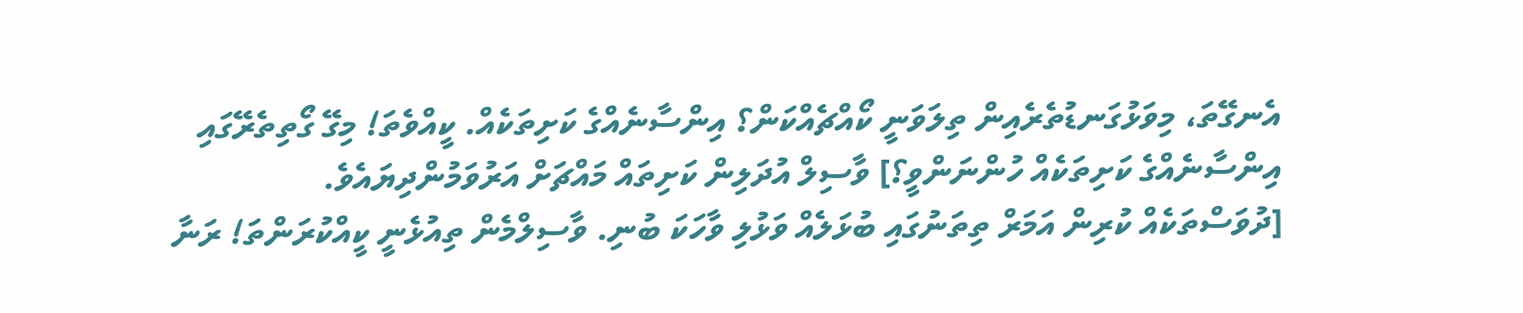އެނގޭތަ، މިވަޅުގަނޑުތެރެއިން ތިލަވަނީ ކޯއްޗެއްކަން؟ އިންސާނެއްގެ ކަށިތަކެއް. ކީއްވެތަ! މިގޭ ގޯތިތެރޭގައި އިންސާނެއްގެ ކަށިތަކެއް ހުންނަންވީ؟] ވާސިލް އުދަލިން ކަށިތައް މައްޗަށް އަރުވަމުންދިޔައެވެ.
[ދުވަސްތަކެއް ކުރިން އަމަރް ތިތަނުގައި ބުޅަލެއް ވަޅުލި ވާހަކަ ބުނި. ވާސިލްމެން ތިއުޅެނީ ކީއްކުރަންތަ! ރަނާ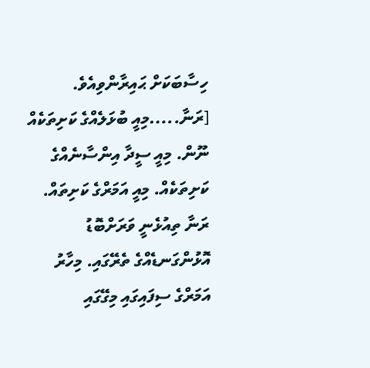ހިސާބަކަށް ޙައިރާންވިއެވެ.
[ރަނާ.....މިއީ ބުޅަލެއްގެ ކަށިތަކެއް ނޫން. މިއީ ސީދާ އިންސާނެއްގެ ކަށިތަކެއް. މިއީ އަމަރްގެ ކަށިތައް. ރަނާ ތިއުޅެނީ ވަރަށްބޮޑު އޮޅުންގަނޑެއްގެ ތެރޭގައި. މިހާރު އަމަރްގެ ސިފައިގައި މިގޭގައި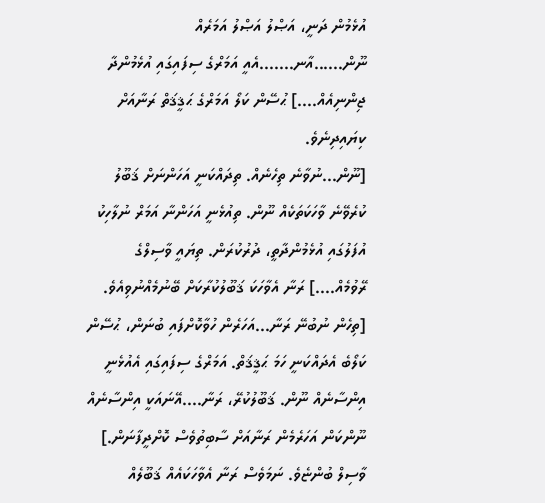އުޅެމުން ދަނީ، އަޞްލު އަޞްލު އަމަރެއް ނޫން......އާނ.......އެއީ އަމަރްގެ ސިފައިގައި އުޅެމުންދާ ޖިންނިއެއް....] ޙުސޭން ކަލޯ އަމަރްގެ ޙަޤީޤަތް ރަނާއަށް ކިޔައިދިނެވެ.
[ނޫން...ނުވާނެ ތިހެނެއް. ތިދައްކަނީ އަހަންނަށް ޤަބޫލު ކުރެވޭނެ ވާހަކަތަކެއް ނޫން. ތިއުޅެނީ އަހަންނާ އަމަރް ނުލާހިކު އުފަލުގައި އުޅެމުންދާތީ، ދުރުކުރަން. ތިޔައީ ވާސިލްގެ ރޭވުމެއް....] ރަނާ އެވާހަކަ ޤަބޫލުކުރާކަށް ބޭނުމެއްނުވިއެވެ.
[ތިހެން ނުބުނޭ ރަނާ...އަހަރެން ހުވާކޮށްފައި ބުނަން، ޙުސޭން ކަލޯބެ އެދައްކަނީ ހަމަ ޙަޤީޤަތް. އަމަރްގެ ސިފައިގައި އެއުޅެނީ އިންސާނެއް ނޫން. ޤަބޫލުކުރޭ، ރަނާ....އޭނައަކީ އިންސާނެއް ނޫންކަން އަހަރެމެން ރަނާއަށް ސާބިތުވެސް ކޮށްދީފާނަން.] ވާސިލް ބުންޏެވެ. ނަމަވެސް ރަނާ އެވާހަކައެއް ޤަބޫލެއް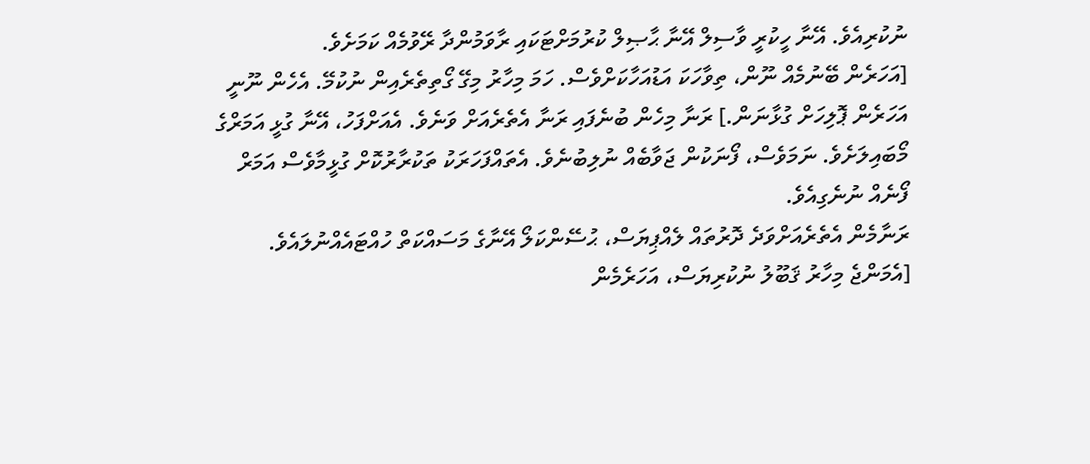ނުކުރިއެވެ. އޭނާ ހީކުރީ ވާސިލް އޭނާ ޙާޞިލް ކުރުމަށްޓަކައި ރާވަމުންދާ ރޭވުމެއް ކަމަށެވެ.
[އަހަރެން ބޭނުމެއް ނޫން، ތިވާހަކަ އަޑުއަހާކަށްވެސް. ހަމަ މިހާރު މިގޭ ގޯތިތެރެއިން ނުކުމޭ. އެހެން ނޫނީ އަހަރެން ޕޮލިހަށް ގުޅާނަން.] ރަނާ މިހެން ބުނެފައި ރަނާ އެތެރެއަށް ވަނެވެ. އެއަށްފަހު، އޭނާ ގުޅީ އަމަރްގެ މޯބައިލަށެވެ. ނަމަވެސް، ފޯނަކުން ޖަވާބެއް ނުލިބުނެވެ. އެތައްފަހަރަކު ތަކުރާރުކޮށް ގުޅީމާވެސް އަމަރް ފޯނެއް ނުނެގިއެވެ.
ރަނާމެން އެތެރެއަށްވަދެ ދޮރުތައް ލެއްޕިޔަސް، ޙުސޭންކަލޯ އޭނާގެ މަސައްކަތް ހުއްޓައެއްނުލައެވެ.
[އެމަންޖެ މިހާރު ޤަބޫލު ނުކުރިޔަސް، އަހަރެމެން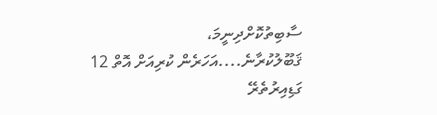ސާބިތުކޮށްދިނީމަ، ޤަބޫލުކުރާނެ....އަހަރެން ކުރިއަށް އޮތް 12 ގަޑިއިރުތެރޭ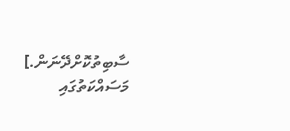ސާބިތުކޮށްދޭނަން.] މަސައްކަތުގައި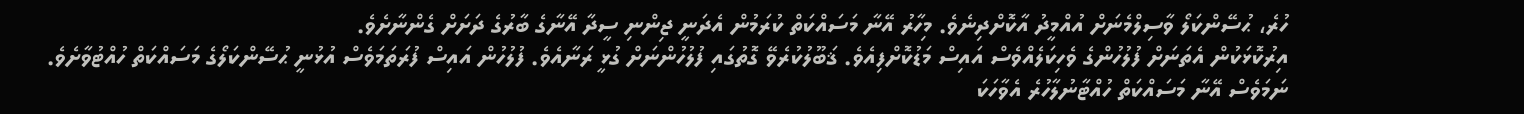ހުރެ، ޙުސޭންކަލޯ ވާސިލްމެނަށް އުއްމީދު އާކޮށްދިނެވެ. މިހާރު އޭނާ މަސައްކަތް ކުރަމުން އެދަނީ ޖިންނި ސީދާ އޭނާގެ ބާރުގެ ދަށަށް ގެންނާށެވެ.
އިރުކޮޅަކުން އެތަނަށް ފުލުހުންގެ ވެހިކަލެއްވެސް އައިސް މަޑުކޮށްފިއެވެ. ޤަބޫލުކުރެވޭ ގޮތުގައި ފުލުހުންނަށް ގުޅީ ރަނާއެވެ. ފުލުހުން އައިސް ފުރަތަމަވެސް އުޅުނީ ޙުސޭންކަލޯގެ މަސައްކަތް ހުއްޓުވާށެވެ. ނަމަވެސް އޭނާ މަސައްކަތް ހުއްޓާނުލާހުރެ އެވާހަކަ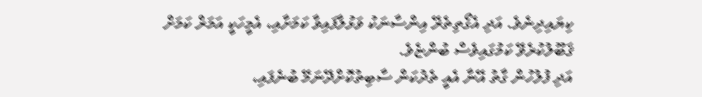ކިޔައިދިނެވެ. އަދި އެގޯތިތެރޭ އިންސާނަކު ވަޅުލާފައިވާ ކަމަށާއި، އެމީހަކީ އަމަރް ކަމަށް ޤަބޫލުކުރެވޭ ކަމުގައިވެސް ބުންޏެވެ.
އަދި ފުލުހުން ގާތު އޭނާ އެއީ ތެދުކަން ސާބިތުކޮށްދޭނަމޭ ބުނެފައި،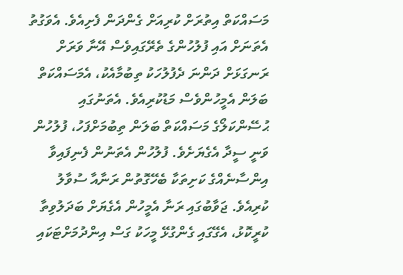މަސައްކަތް އިތުރަށް ކުރިއަށް ގެންދަން ފެށިއެވެ. އެވަގުތު އެތަނަށް އައި ފުލުހުންގެ ތެރޭގައިވެސް އޭނާ ވަރަށް ރަނގަޅަށް ދަންނަ ދެފުލުހަކު ތިބުމާއެކު، އެމަސައްކަތް ބަލަން އެމީހުންވެސް މަޑުކުރިއެވެ. އެތަނުގައި ޙުސޭންކަލޯގެ މަސައްކަތް ބަލަން ތިބުމަށްފަހު، ފުލުހުން ވަނީ ސީދާ އެގެޔަށެވެ. ފުލުހުން އެތަނުން ފެނިފައިވާ އިންސާނެއްގެ ކަށިތަކާ ބެހޭގޮތުން ރަނާއާ ސުވާލު ކުރިއެވެ. ޖަވާބުގައި ރަނާ އެމީހުން އެގެޔަށް ބަދަލުވިތާ ކުރީކޮޅު، އެގޭގައި ގެންގުޅޭ މީހަކު ގަސް އިންދުމަށްޓަކައި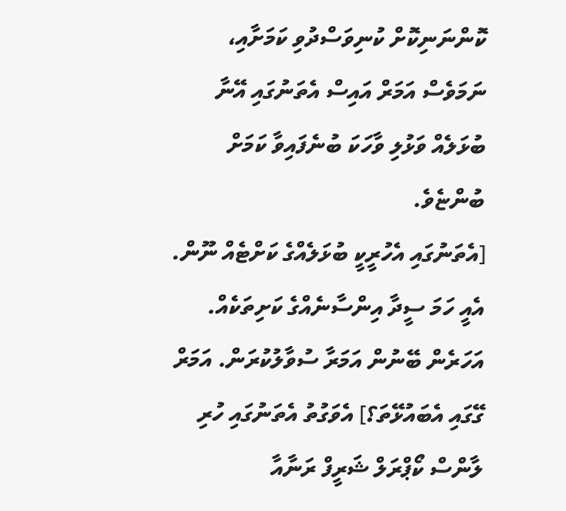ކޮންނަނިކޮށް ކުނިވަސްދުވި ކަމަށާއި، ނަމަވެސް އަމަރް އައިސް އެތަނުގައި އޭނާ ބުޅަލެއް ވަޅުލި ވާހަކަ ބުނެފައިވާ ކަމަށް ބުންޏެވެ.
[އެތަނުގައި އެހުރީކީ ބުޅަލެއްގެ ކަށްޓެއް ނޫން. އެއީ ހަމަ ސީދާ އިންސާނެއްގެ ކަށިތަކެއް. އަހަރެން ބޭނުން އަމަރާ ސުވާލުކުރަން. އަމަރް ގޭގައި އެބައުޅޭތަ؟] އެވަގުތު އެތަނުގައި ހުރި ލާންސް ކޯޕްރަލް ޝަރީފް ރަނާއާ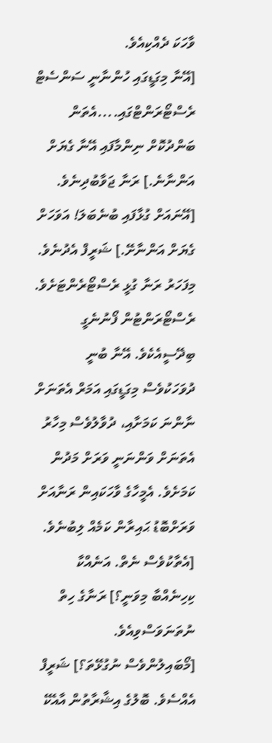ވާހަކަ ދެއްކިއެވެ.
[އޭނާ މިގަޑީގައި ހުންނާނީ ސަންސެޓް ރެސްޓޯރަންޓްގައި....އެތަން ބަންދުކޮށް ނިންމާފައި އޭނާ ގެޔަށް އަންނާނެ.] ރަނާ ޖަވާބުދިނެވެ.
[އޭނައަށް ގުޅާފައި ބުނެބަލަ! އަވަހަށް ގެޔަށް އަންނާށޭ.] ޝަރީފް އެދުނެވެ. މިފަހަރު ރަނާ ގުޅީ ރެސްޓޯރެންޓަށެވެ. ރެސްޓޯރަންޓުން ފޯނުނެގީ ބިދޭސީއެކެވެ. އޭނާ ބުނީ ދުވަހަކުވެސް މިގަޑީގައި އަމަރް އެތަނަށް ނާންނަ ކަމަށާއި، ދުވާލުވެސް މިހާރު އެތަނަށް ވަންނަނީ ވަރަށް މަދުން ކަމަށެވެ. އެމީހާގެ ވާހަކައިން ރަނާއަށް ވަރަށްބޮޑު ޙައިރާން ކަމެއް ލިބުނެވެ.
[އެތާކުވެސް ނެތް. އަނެއްކާ ކިހިނެއްބާ މިވަނީ؟] ރަނާގެ ހިތް ނުތަނަވަސްވިއެވެ.
[މޯބައިލުންވެސް ނުގުޅޭތަ؟] ޝަރީފް އެއްސެވެ. ބޮލުގެ އިޝާރާތުން އާއެކޭ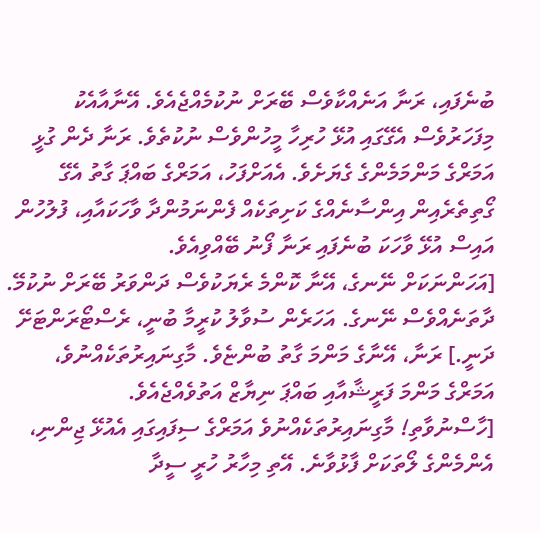ބުނެފައި، ރަނާ އަނެއްކާވެސް ބޭރަށް ނުކުމެއްޖެއެވެ. އޭނާއާއެކު މިފަހަރުވެސް އެގޭގައި އުޅޭ ހުރިހާ މީހުންވެސް ނުކުތެވެ. ރަނާ ދެން ގުޅީ އަމަރްގެ މަންމަމެންގެ ގެޔަށެވެ. އެއަށްފަހު، އަމަރްގެ ބައްޕަ ގާތު އެގޭ ގޯތިތެރެއިން އިންސާނެއްގެ ކަށިތަކެއް ފެންނަމުންދާ ވާހަކައާއި، ފުލުހުން އައިސް އުޅޭ ވާހަކަ ބުނެފައި ރަނާ ފޯނު ބޭއްވިއެވެ.
[އަހަންނަކަށް ނޭނގެ، އޭނާ ކޮންމެ ރެޔަކުވެސް ދަންވަރު ބޭރަށް ނުކުމޭ. ދާތަނެއްވެސް ނޭނގެ. އަހަރެން ސުވާލު ކުރީމާ ބުނީ، ރެސްޓޯރަންޓަށޭ ދަނީ.] ރަނާ، އޭނާގެ މަންމަ ގާތު ބުންޏެވެ. މާގިނައިރުތަކެއްނުވެ، އަމަރްގެ މަންމަ ފަރީޝާއާއި ބައްޕަ ނިޔާޒް އަތުވެއްޖެއެވެ.
[ހާސްނުވާތި! މާގިނައިރުތަކެއްނުވެ އަމަރްގެ ސިފައިގައި އެއުޅޭ ޖިންނި، އެންމެންގެ ލޯތަކަށް ފާޅުވާނެ. އޭތި މިހާރު ހުރީ ސީދާ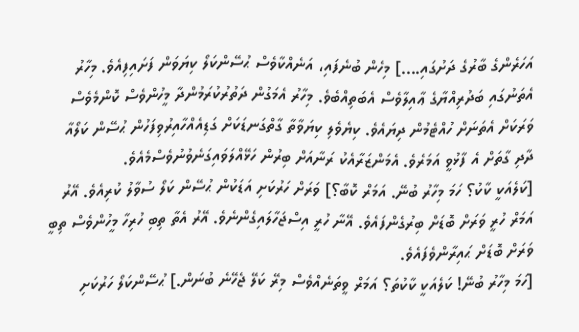އަހަރެންގެ ބާރުގެ ދަށުގައި....] މިހެން ބުނެފައި، އަނެއްކާވެސް ޙުސޭންކަލޯ ކިޔަވަން ފަށައިފިއެވެ. މިހާރު އެތަނުގައި ބަދުރިއްޔާގެ ޢާއިލާވެސް އެބަތިއްބެވެ. މިހާރު އެމަގުން ދަތުރުކުރަމުންދާ މީހުންވެސް ކޮންމެވެސް ވަރަކަށް އެތަނަށް ހުއްޓެމުން ދިޔައެވެ. ކިޔެވެލި ކިޔަވާތާ ގާތްގަނޑަކަށް ގަޑިއެއްހާއިރުވިފަހުން ޙުސޭން ކަލޯއާ ދާދި ގާތަށް އެ ފާޅުވީ އަމަރެވެ. އެމަންޒަރާއެކު ރަނާއަށް ބިރުން ހަޅޭއްލަވައިގަނެވުނުވެސްމެއެވެ.
[ކަލެއަކީ ކާކު؟ ހަމަ މިހާރު ބުނޭ. އަމަރް ކޮބާ؟] ވަރަށް ހަރުކަށި އަޑަކުން ޙުސޭން ކަލޯ ސުވާލު ކުރިއެވެ. އޭރު އަމަރް ހުރީ ވަރަށް ބޮޑަށް ބިރުގެންފައެވެ. އޭނާ ހުރީ އިސްޖަހާލައިގެންނެވެ. އޭރު އެތާ ތިބި ހުރިހާ މީހުންވެސް ތިބީ ވަރަށް ބޮޑަށް ޙައިރާންވެފައެވެ.
[ހަމަ މިހާރު ބުނޭ! ކަލެއަކީ ކާކުތަ؟ އަމަރް ވީތަނެއްވެސް މިރޭ ކަލޭ ޖެހޭނެ ބުނަން.] ޙުސޭންކަލޯ ހަރުކަށި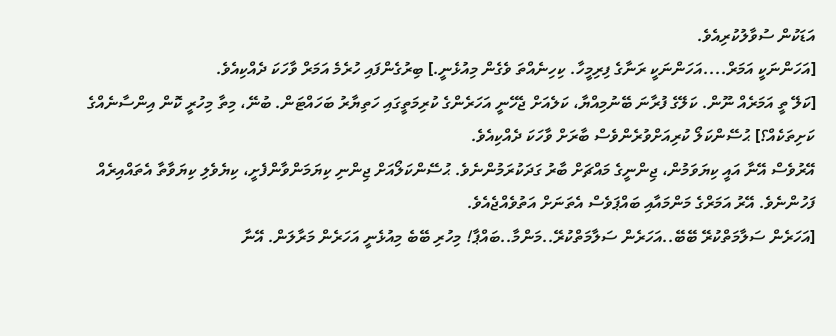އަޑަކުން ސުވާލުކުރިއެވެ.
[އަހަންނަކީ އަމަރް....އަހަންނަކީ ރަނާގެ ފިރިމީހާ. ކިހިނެއްތަ ވެގެން މިއުޅެނީ.] ބިރުގެންފައި ހުރެމެ އަމަރް ވާހަކަ ދެއްކިއެވެ.
[ކަލޭ ތީ އަމަރެއް ނޫން. ކަލޭގެ ފުރާނަ ބޭނުމިއްޔާ، ކަލެއަށް ޖެހޭނީ އަހަރެންގެ ކުރިމަތީގައި ހަތިޔާރު ބަހައްޓަން. ބުނޭ، މިތާ މިހުރީ ކޮން އިންސާނެއްގެ ކަށިތަކެއް؟] ޙުސޭންކަލޯ ކުރިއަށްވުރެންވެސް ބާރަށް ވާހަކަ ދެއްކިއެވެ.
އޭރުވެސް އޭނާ އައީ ކިޔަވަމުން، ޖިންނީގެ މައްޗަށް ބާރު ގަދަކުރަމުންނެވެ. ޙުސޭންކަލޯއަށް ޖިންނި ކިޔަމަންވާންފެށީ، ކިޔެވެލި ކިޔަވާތާ އެތައްއިރެއް ފަހުންނެވެ. އޭރު އަމަރްގެ މަންމައާއި ބައްޕަވެސް އެތަނަށް އަތުވެއްޖެއެވެ.
[އަހަރެން ސަލާމަތްކުރޭ ބޭބޭ..އަހަރެން ސަލާމަތްކުރޭ..މަންމާ..ބައްޕާ! މިހުރި ބޭބެ މިއުޅެނީ އަހަރެން މަރާލަން. އޭނާ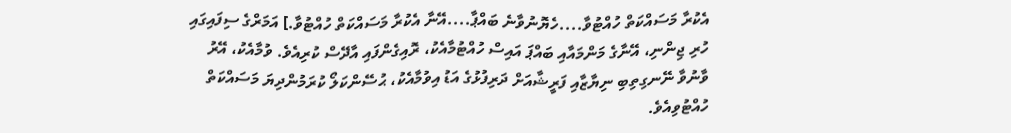އެކުރާ މަސައްކަތް ހުއްޓުވާ....ހެޔޮނުވާނެ ބައްޕާ....އޭނާ އެކުރާ މަސައްކަތް ހުއްޓުވާ.] އަމަރްގެ ސިފައިގައި ހުރި ޖިންނި، އޭނާގެ މަންމައާއި ބައްޕަ އައިސް ހުއްޓުމާއެކު، ރޮއިގެންފައި އާދޭސް ކުރިއެވެ. ވުމާއެކު، އޭރު ވާނުވާ ނޭނގިތިބި ނިޔާޒާއި ފަރީޝާއަށް ދަރިފުޅުގެ އަޑު އިވުމާއެކު، ޙުސޭންކަލޯ ކުރަމުންދިޔަ މަސައްކަތް ހުއްޓުވިއެވެ.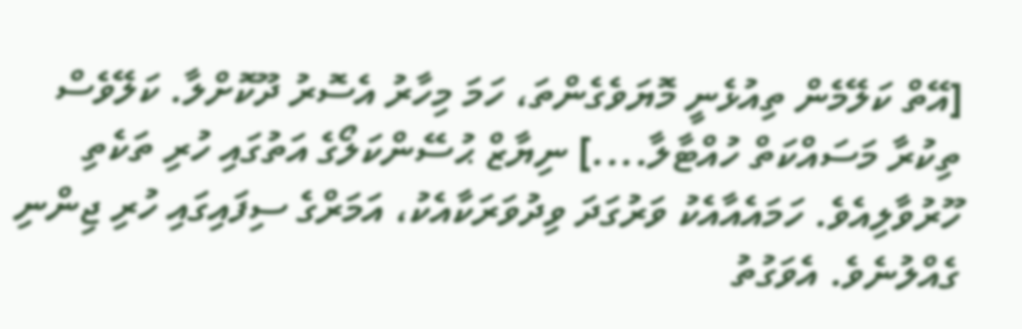[އޭތް ކަލޭމެން ތިއުޅެނީ މޮޔަވެގެންތަ، ހަމަ މިހާރު އެސޮރު ދޫކޮށްލާ. ކަލޭވެސް ތިކުރާ މަސައްކަތް ހުއްޓާލާ....] ނިޔާޒް ޙުސޭންކަލޯގެ އަތުގައި ހުރި ތަކެތި ހޫރުވާލިއެވެ. ހަމައެއާއެކު ވަރުގަދަ ވިދުވަރަކާއެކު، އަމަރްގެ ސިފައިގައި ހުރި ޖިންނި ގެއްލުނެވެ. އެވަގުތު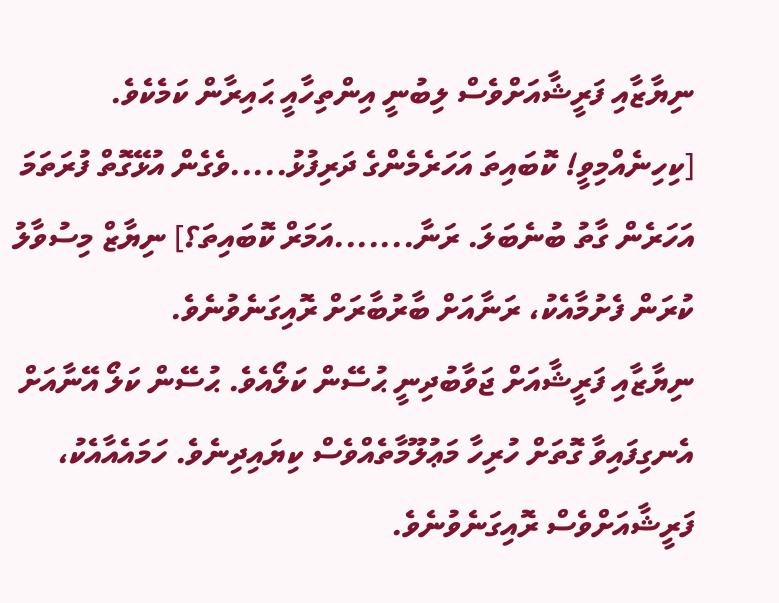ނިޔާޒާއި ފަރީޝާއަށްވެސް ލިބުނީ އިންތިހާއީ ޙައިރާން ކަމެކެވެ.
[ކިހިނެއްމިވީ! ކޮބައިތަ އަހަރެމެންގެ ދަރިފުޅު.....ވެގެން އުޅޭގޮތް ފުރަތަމަ އަހަރެން ގާތު ބުނެބަލަ. ރަނާ.......އަމަރް ކޮބައިތަ؟] ނިޔާޒް މިސުވާލު ކުރަން ފެށުމާއެކު، ރަނާއަށް ބާރުބާރަށް ރޮއިގަނެވުނެވެ.
ނިޔާޒާއި ފަރީޝާއަށް ޖަވާބުދިނީ ޙުސޭން ކަލޯއެވެ. ޙުސޭން ކަލޯ އޭނާއަށް އެނގިފައިވާ ގޮތަށް ހުރިހާ މަޢުލޫމާތެއްވެސް ކިޔައިދިނެވެ. ހަމައެއާއެކު، ފަރީޝާއަށްވެސް ރޮއިގަނެވުނެވެ.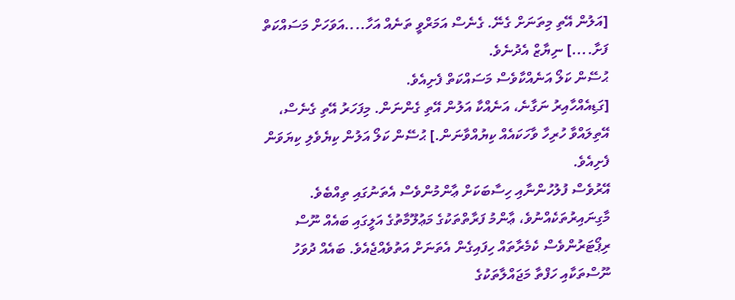[އަލުން އޭތި މިތަނަށް ގެނޭ. ގެނެސް އަމަރްވީ ތަނެއް އަހާ....އަވަހަށް މަސައްކަތް ފަށާ....] ނިޔާޒް އެދުނެވެ.
ޙުސޭން ކަލޯ އަނެއްކާވެސް މަސައްކަތް ފެށިއެވެ.
[ގަޑިއެއްހާއިރު ނަގާނެ، އަނެއްކާ އަލުން އޭތި ގެންނަން. މިފަހަރު އޭތި ގެނެސް، އޭތިލައްވާ ހުރިހާ ވާހަކައެއް ކިޔުއްވާނަން.] ޙުސޭން ކަލޯ އަލުން ކިޔެވެލި ކިޔަވަން ފެށިއެވެ.
އޭރުވެސް ފުލުހުންނާއި ހިސާބަކަށް ޢާންމުންވެސް އެތަނުގައި ތިއްބެވެ. މާގިނައިރުތަކެއްނުވެ، ޢާންމު ފަރާތްތަކުގެ މަޢުލޫމާތުގެ އަލީގައި ބައެއް ނޫސް ރިޕޯޓަރުންވެސް ކެމެރާތައް ހިފައިގެން އެތަނަށް އަތުވެއްޖެއެވެ. ބައެއް ދުވަހު ނޫސްތަކާއި ހަފްތާ މަޖައްލާތަކުގެ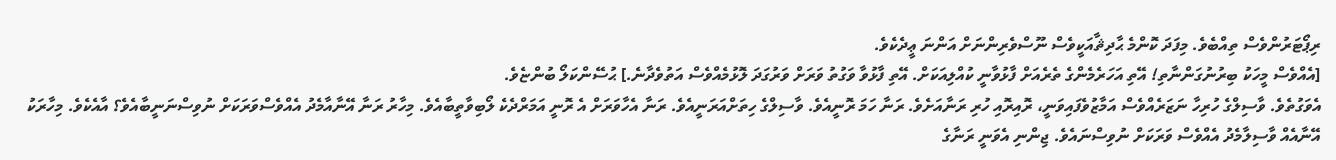ރިޕޯޓަރުންވެސް ތިއްބެވެ. މިފަދަ ކޮންމެ ޙާދިޘާއަކީވެސް ނޫސްވެރިންނަށް އަންނަ ޢީދެކެވެ.
[އެއްވެސް މީހަކު ބިރުނުގަންނާތި! އޭތި އަހަރެމެންގެ ތެރެއަށް ފާޅުވާނީ ކުއްލިއަކަށް. އޭތި ފާޅުވާ ވަގުތު ވަރަށް ވަރުގަދަ ލޮޅުމެއްވެސް އަތުވެދާނެ.] ޙުސޭންކަލޯ ބުންޏެވެ.
އެވަގުތެވެ. ވާސިލްގެ ހުރިހާ ނަޒަރެއްވެސް އަމާޒުވެފައިވަނީ، ރޮއިރޮއި ހުރި ރަނާއަށެވެ. ރަނާ ހަމަ ރޮނީއެވެ. ވާސިލްގެ ހިތަށްއަރަނީއެވެ. ރަނާ އެހާވަރަށް އެ ރޮނީ އަމަރްދެކެ ލޯބިވާތީބާއެވެ. މިހާރު ރަނާ އޭނާއާމެދު އެއްވެސްވަރަކަށް ނުވިސްނަނީބާއެވެ؟ އާއެކެވެ. މިހާރަކު އޭނާއެއް ވާސިލާމެދު އެއްވެސް ވަރަކަށް ނުވިސްނައެވެ. ޖިންނި އެވަނީ ރަނާގެ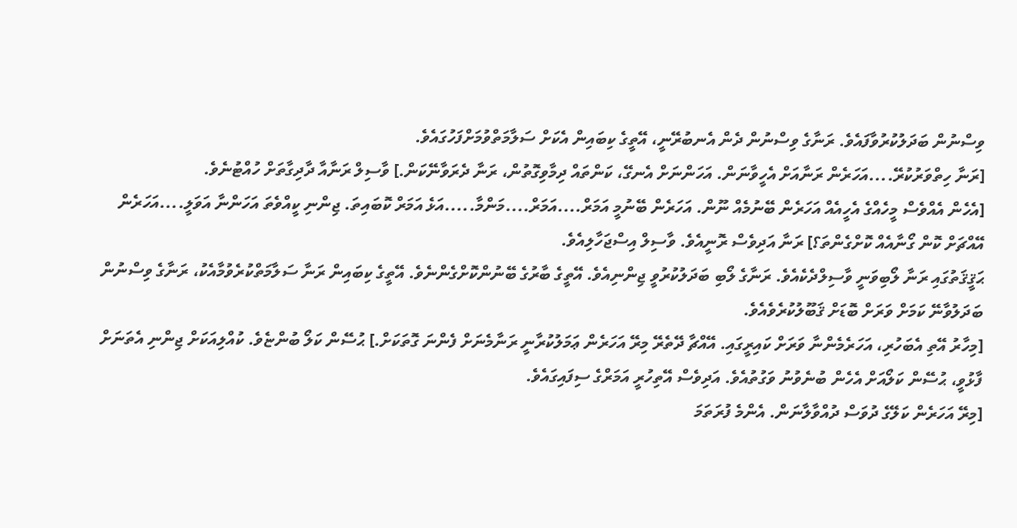ވިސްނުން ބަދަލުކުރުވާފައެވެ. ރަނާގެ ވިސްނުން ދެން އެނބުރޭނީ، އޭތީގެ ކިބައިން އެކަށް ސަލާމަތްވުމަށްފަހުގައެވެ.
[ރަނާ ހިތްވަރުކުރޭ....އަހަރެން ރަނާއަށް އެހީވާނަން. އަހަންނަށް އެނގޭ، ކަންތައް ދިމާވިގޮތުން، ރަނާ ދެރަވާނޭކަން.] ވާސިލް ރަނާއާ ދާދިގާތަށް ހުއްޓުނެވެ.
[އެހެން އެއްވެސް މީހެއްގެ އެހީއެއް އަހަރެން ބޭނުމެއް ނޫން. އަހަރެން ބޭނުމީ އަމަރް....އަމަރް....މަންމާ.....އަޅެ އަމަރް ކޮބައިތަ. ޖިންނި ކީއްވެތަ އަހަންނާ އަވަލީ....އަހަރެން އޭއްޗަށް ކޮން ގޯނާއެއް ކޮށްގެންތަ؟] ރަނާ އަދިވެސް ރޮނީއެވެ. ވާސިލް އިސްޖަހާލިއެވެ.
ޙަޤީޤަތުގައި ރަނާ ލޯބިވަނީ ވާސިލްދެކެއެވެ. ރަނާގެ ލޯބި ބަދަލުކުރުވީ ޖިންނިއެވެ. އޭތީގެ ބާރުގެ ބޭނުންކޮށްގެންނެވެ. އޭތީގެ ކިބައިން ރަނާ ސަލާމަތްކުރެވުމާއެކު، ރަނާގެ ވިސްނުން ބަދަލުވާނޭ ކަމަށް ވަރަށް ބޮޑަށް ޤަބޫލުކުރެވެއެވެ.
[މިހާރު އޭތި އެބަހުރި، އަހަރެމެންނާ ވަރަށް ކައިރީގައި. އޭއްޗާ ދޭތެރޭ މިރޭ އަހަރެން ޢަމަލުކުރާނީ ރަނާމެނަށް ފެންނަ ގޮތަކަށް.] ޙުސޭން ކަލޯ ބުންޏެވެ. ކުއްލިއަކަށް ޖިންނި އެތަނަށް ފާޅުވީ، ޙުސޭން ކަލޯއަށް އެހެން ބުނެވުނު ވަގުތުއެވެ. އަދިވެސް އޭތިހުރީ އަމަރްގެ ސިފައިގައެވެ.
[މިރޭ އަހަރެން ކަލޭގެ ދުވަސް ދުއްވާލާނަން. އެންމެ ފުރަތަމަ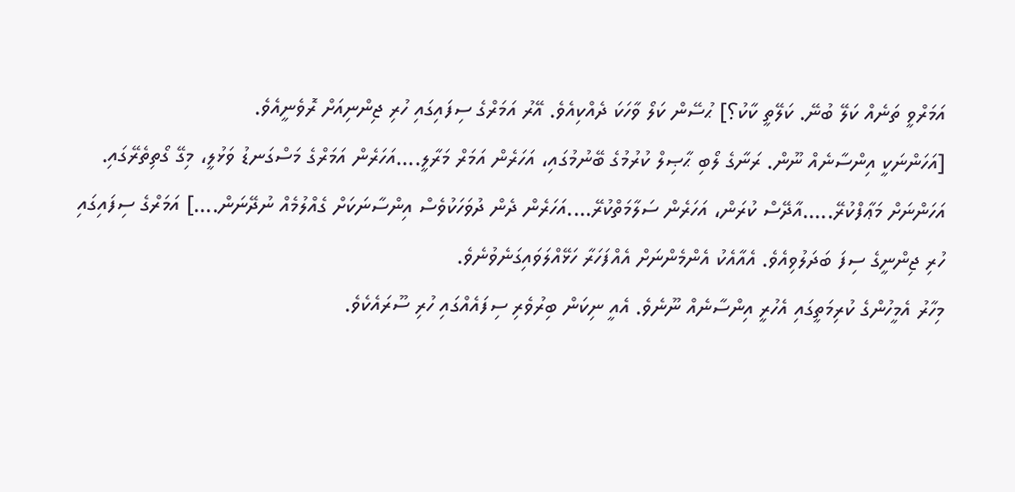އަމަރްވީ ތަނެއް ކަލޭ ބުނޭ. ކަލޭތީ ކާކު؟] ޙުސޭން ކަލޯ ވާހަކަ ދެއްކިއެވެ. އޭރު އަމަރްގެ ސިފައިގައި ހުރި ޖިންނިއަށް ރޮވެނީއެވެ.
[އަހަންނަކީ އިންސާނެއް ނޫން. ރަނާގެ ލޯބި ޙާޞިލް ކުރުމުގެ ބޭނުމުގައި، އަހަރެން އަމަރް މަރާލީ....އަހަރެން އަމަރްގެ މަސްގަނޑު ވަޅުލީ، މިގޭ ގޯތިތެރޭގައި. އަހަންނަށް މަޢާފްކުރޭ.....އާދޭސް ކުރަން، އަހަރެން ސަލާމަތްކުރޭ....އަހަރެން ދެން ދުވަހަކުވެސް އިންސާނަކަށް ގެއްލުމެއް ނުދޭނަން....] އަމަރްގެ ސިފައިގައި ހުރި ޖިންނީގެ ސިފަ ބަދަލުވިއެވެ. އެއާއެކު އެންމެންނަށް އެއްފަހަރާ ހަޅޭއްލަވައިގަނެވުނެވެ.
މިހާރު އެމީހުންގެ ކުރިމަތީގައި އެހުރީ އިންސާނެއް ނޫނެވެ. އެއީ ނިކަން ބިރުވެރި ސިފައެއްގައި ހުރި ސޫރައެކެވެ.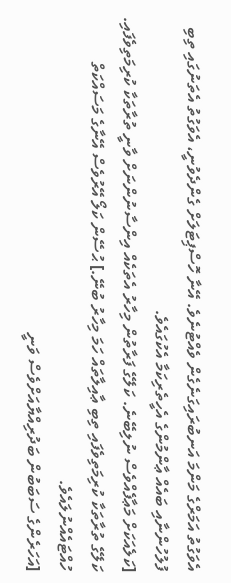އެވަގުތު އަމަރްގެ މަންމަ އަނބުރައިގަނެގެން ވެއްޓުނެވެ. އޭނާ ހޮސްޕިޓަލަށް ގެންދެވުނީ، އެވަގުތު އެތަނުގައި ތިބި ފުލުހުންނާއި ބައެއް ޢާންމުންގެ އެހީތެރިކަމާ އެކުގައެވެ.
[ކަލެއަކަށް މަޢާފެއްވެސް ނުލިބޭނެ. ކަލޭގެ ފަރާތުން މިހާރު އެތަކެއް އިންސާނުންނަށް ވާނީ ތުރާތަކާ ކުރިމަތިވެފައި. ކަލޭގެ ތުރާތަކާ ކުރިމަތިވެފައި ތިބި ޢާއިލާތައް ހަމަ މިހާރު ބުނޭ.] ޙުސޭން ކަލޯ އޭރުވެސް އޭނާގެ މަސައްކަތް ހުއްޓައެއްނުލައެވެ.
[އަހަރެންގެ ސަބަބުން ބަދުރިއްޔާއަށްވެސް ވަނީ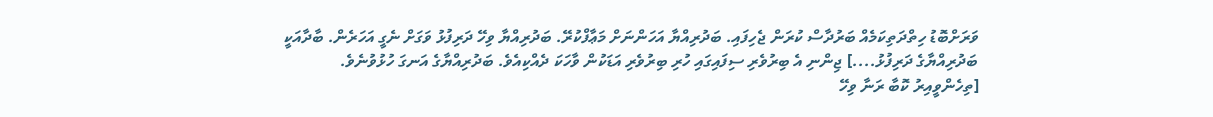ވަރަށްބޮޑު ހިތްދަތިކަމެއް ބަރުދާސް ކުރަން ޖެހިފައި. ބަދުރިއްޔާ އަހަންނަށް މަޢާފްކުރޭ. ބަދުރިއްޔާ ވިހޭ ދަރިފުޅު ވަގަށް ނެގީ އަހަރެން. ބާދާއަކީ ބަދުރިއްޔާގެ ދަރިފުޅު....] ޖިންނި އެ ބިރުވެރި ސިފައިގައި ހުރި ބިރުވެރި އަޑަކުން ވާހަކަ ދެއްކިއެވެ. ބަދުރިއްޔާގެ އަނގަ ހުޅުވުނެވެ.
[ތިހެންވީއިރު ކޮބާ ރަނާ ވިހޭ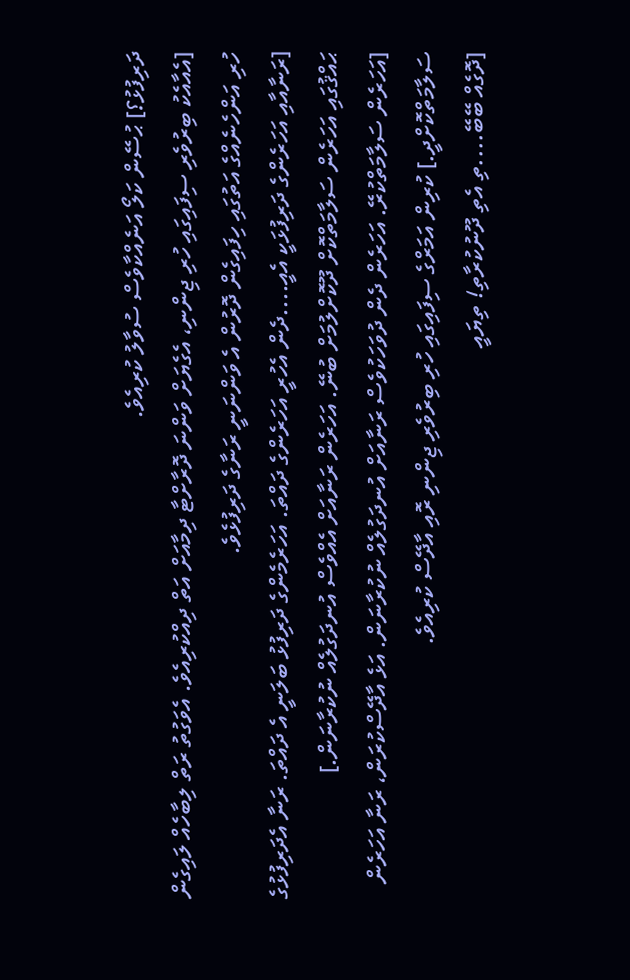ދަރިފުޅު؟] ޙުސޭން ކަލޯ އަނެއްކާވެސް ސުވާލު ކުރިއެވެ.
[އެއާއެކު ބިރުވެރި ސިފައިގައި ހުރި ޖިންނި، އެގެޔަށް ވަންނަ ދޮރާށްޓާ ދިމާއަށް އަތް ދިއްކުރިއެވެ. އެވަގުތު ރަތް ލިބާހެއް ލައިގެން ހުރި އަންހެނެއްގެ އަތުގައި ހިފައިގެން ދޮރުން އެ ވަންނަނީ ރަނާގެ ދަރިފުޅެވެ.
[ރަނާއާއި އަހަރެންގެ ދަރިފުޅަކީ އެއީ....ދެން އެހުރީ އަހަރެންގެ ދައްތަ. އަހަރެމެންގެ ދަރިފުޅު ބަލަނީ އެ ދައްތަ. ރަނާ އެދަރިފުޅުގެ ޙައްޤުގައި އަހަރެން ސަލާމަތްކޮށް ދޫކޮށްލުމަށް ބުނޭ. އަހަރެން ރަނާއަށް އެއްވެސް އުނދަގުލެއް ނުކުރާނަން.]
[އަހަރެން ސަލާމަތްކުރޭ. އަހަރެން ދެން ދުވަހަކުވެސް ރަނާއަށް އުނދަގުލެއް ނުކުރާނަން. އަޅެ އާދޭސްކުރަން، ރަނާ އަހަރެން ސަލާމަތްކޮށްދީ.] ކުރިން އަމަރްގެ ސިފައިގައި ހުރި ބިރުވެރި ޖިންނި ރޮއި އާދޭސް ކުރިއެވެ.
[ދޮގެއް ބޭބޭ....ތި އެތި ދޫނުކުރާތި! ތިޔައީ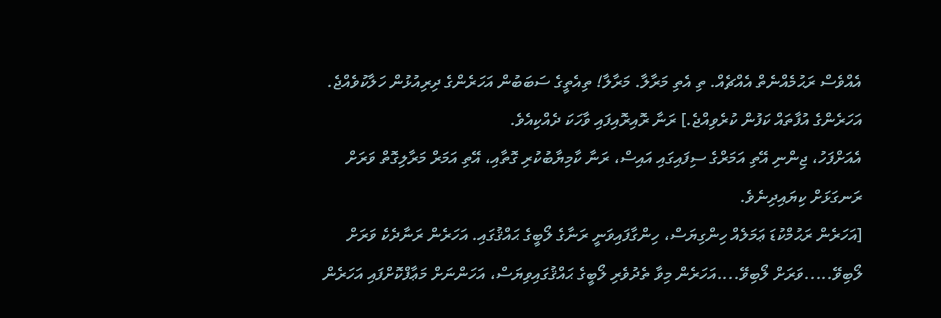އެއްވެސް ރަޙުމެއްނެތް އެއްޗެއް. ތި އެތި މަރާލާ. މަރާލާ! ތިއެތީގެ ސަބަބުން އަހަރެންގެ ދިރިއުޅުން ހަލާކުވެއްޖެ. އަހަރެންގެ އުފާތައް ކަފުން ކުރެވިއްޖެ.] ރަނާ ރޮއިރޮއިފައި ވާހަކަ ދެއްކިއެވެ.
އެއަށްފަހު، ޖިންނި އޭތި އަމަރްގެ ސިފައިގައި އައިސް، ރަނާ ކާމިޔާބުކުރި ގޮތާއި، އޭތި އަމަރް މަރާލިގޮތް ވަރަށް ރަނގަޅަށް ކިޔައިދިނެވެ.
[އަހަރެން ރަޙުމްކުޑަ ޢަމަލެއް ހިންގިޔަސް، ހިންގާފައިވަނީ ރަނާގެ ލޯބީގެ ޙައްޤުގައި. އަހަރެން ރަނާދެކެ ވަރަށް ލޯބިވޭ.....ވަރަށް ލޯބިވޭ....އަހަރެން މިވާ ތެދުވެރި ލޯބީގެ ޙައްޤުގައިވިޔަސް، އަހަންނަށް މަޢާފްކޮށްފައި އަހަރެން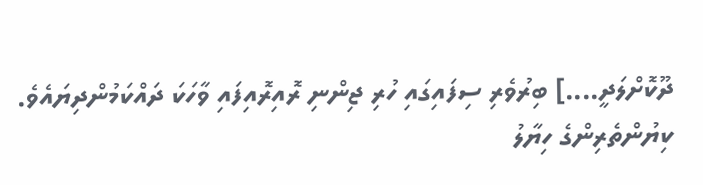ދޫކޮށްލަދީ....] ބިރުވެރި ސިފައިގައި ހުރި ޖިންނި ރޮއިރޮއިފައި ވާހަކަ ދައްކަމުންދިޔައެވެ.
ކިޔުންތެރިންގެ ހިޔާލު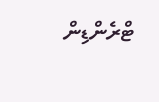ޓްރެންޑިން